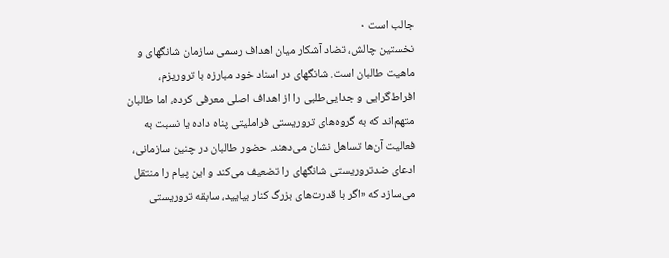جالب است ۰
نخستین چالش، تضاد آشکار میان اهداف رسمی سازمان شانگهای و ماهیت طالبان است. شانگهای در اسناد خود مبارزه با تروریزم، افراط‌گرایی و جدایی‌طلبی را از اهداف اصلی معرفی کرده، اما طالبان متهم‌اند که به گروه‌های تروریستی فراملیتی پناه داده یا نسبت به فعالیت آن‌ها تساهل نشان می‌دهند. حضور طالبان در چنین سازمانی، ادعای ضدتروریستی شانگهای را تضعیف می‌کند و این پیام را منتقل می‌سازد که «اگر با قدرت‌های بزرگ کنار بیایید، سابقه تروریستی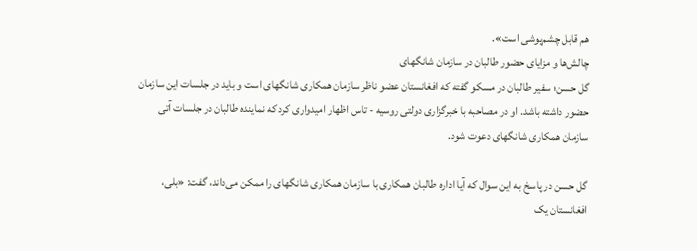هم قابل چشم‌پوشی است».
چالش‌ها و مزایای حضور طالبان در سازمان شانگهای
گل حسن؛ سفیر طالبان در مسکو گفته که افغانستان عضو ناظر سازمان همکاری شانگهای است و باید در جلسات این سازمان حضور داشته باشد. او در مصاحبه با خبرگزاری دولتی روسیه - تاس اظهار امیدواری کرد که نماینده طالبان در جلسات آتی سازمان همکاری شانگهای دعوت شود.

گل حسن در پاسخ به این سوال که آیا اداره طالبان همکاری با سازمان همکاری شانگهای را ممکن می‌داند، گفت: «بلی، افغانستان یک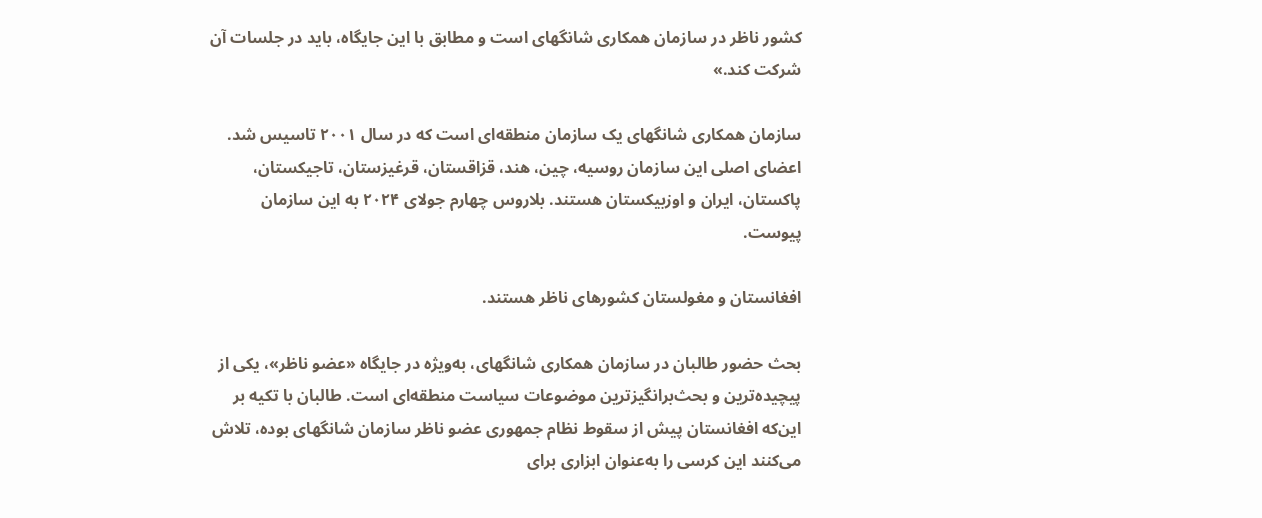کشور ناظر در سازمان همکاری شانگهای است و مطابق با این جایگاه، باید در جلسات آن شرکت کند.»

سازمان همکاری شانگهای یک سازمان منطقه‌ای است که در سال ۲۰۰۱ تاسیس شد. اعضای اصلی این سازمان روسیه، چین، هند، قزاقستان، قرغیزستان، تاجیکستان، پاکستان، ایران و اوزبیکستان هستند. بلاروس چهارم جولای ۲۰۲۴ به این سازمان پیوست.

افغانستان و مغولستان کشورهای ناظر هستند.

بحث حضور طالبان در سازمان همکاری شانگهای، به‌ویژه در جایگاه «عضو ناظر»، یکی از پیچیده‌ترین و بحث‌برانگیزترین موضوعات سیاست منطقه‌ای است. طالبان با تکیه بر این‌که افغانستان پیش از سقوط نظام جمهوری عضو ناظر سازمان شانگهای بوده، تلاش می‌کنند این کرسی را به‌عنوان ابزاری برای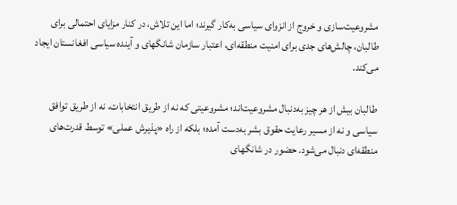مشروعیت‌سازی و خروج از انزوای سیاسی به‌کار گیرند؛ اما این تلاش، در کنار مزایای احتمالی برای طالبان، چالش‌های جدی برای امنیت منطقه‌ای، اعتبار سازمان شانگهای و آینده سیاسی افغانستان ایجاد می‌کند.

طالبان بیش از هر چیز به‌دنبال مشروعیت‌اند؛ مشروعیتی که نه از طریق انتخابات، نه از طریق توافق سیاسی و نه از مسیر رعایت حقوق بشر به‌دست آمده؛ بلکه از راه «پذیرش عملی» توسط قدرت‌های منطقه‌ای دنبال می‌شود. حضور در شانگهای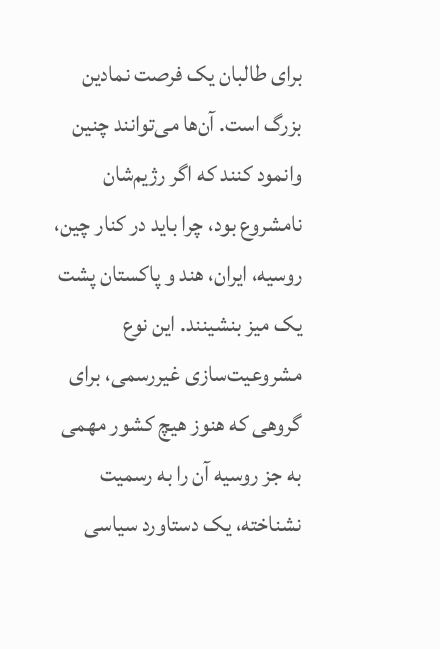برای طالبان یک فرصت نمادین بزرگ است. آن‌ها می‌توانند چنین وانمود کنند که اگر رژیم‌شان نامشروع بود، چرا باید در کنار چین، روسیه، ایران، هند و پاکستان پشت یک میز بنشینند. این نوع مشروعیت‌سازی غیررسمی، برای گروهی که هنوز هیچ کشور مهمی به جز روسیه آن را به رسمیت نشناخته، یک دستاورد سیاسی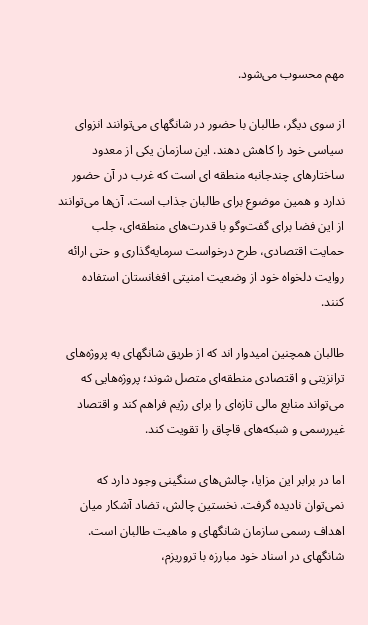مهم محسوب می‌شود.

از سوی دیگر، طالبان با حضور در شانگهای می‌توانند انزوای سیاسی خود را کاهش دهند. این سازمان یکی از معدود ساختارهای چندجانبه‌ منطقه ای است که غرب در آن حضور ندارد و همین موضوع برای طالبان جذاب است. آن‌ها می‌توانند از این فضا برای گفت‌وگو با قدرت‌های منطقه‌ای، جلب حمایت اقتصادی، طرح درخواست سرمایه‌گذاری و حتی ارائه روایت دلخواه خود از وضعیت امنیتی افغانستان استفاده کنند.

طالبان همچنین امیدوار اند که از طریق شانگهای به پروژه‌های ترانزیتی و اقتصادی منطقه‌ای متصل شوند؛ پروژه‌هایی که می‌تواند منابع مالی تازه‌ای را برای رژیم فراهم کند و اقتصاد غیررسمی و شبکه‌های قاچاق را تقویت کند.

اما در برابر این مزایا، چالش‌های سنگینی وجود دارد که نمی‌توان نادیده گرفت. نخستین چالش، تضاد آشکار میان اهداف رسمی سازمان شانگهای و ماهیت طالبان است. شانگهای در اسناد خود مبارزه با تروریزم،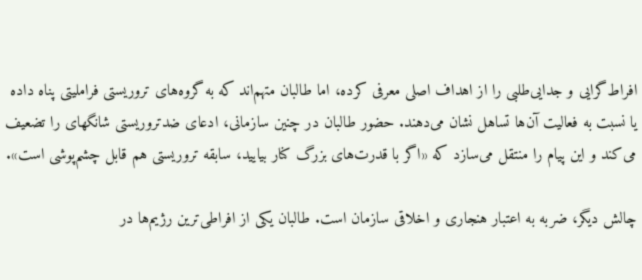افراط‌گرایی و جدایی‌طلبی را از اهداف اصلی معرفی کرده، اما طالبان متهم‌اند که به گروه‌های تروریستی فراملیتی پناه داده یا نسبت به فعالیت آن‌ها تساهل نشان می‌دهند. حضور طالبان در چنین سازمانی، ادعای ضدتروریستی شانگهای را تضعیف می‌کند و این پیام را منتقل می‌سازد که «اگر با قدرت‌های بزرگ کنار بیایید، سابقه تروریستی هم قابل چشم‌پوشی است».

چالش دیگر، ضربه به اعتبار هنجاری و اخلاقی سازمان است. طالبان یکی از افراطی‌ترین رژیم‌ها در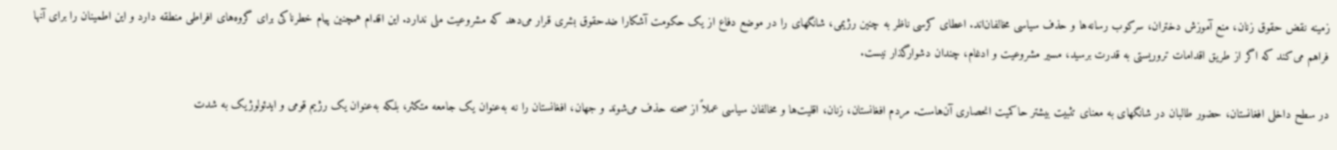زمینه نقض حقوق زنان، منع آموزش دختران، سرکوب رسانه‌ها و حذف سیاسی مخالفان‌اند. اعطای کرسی ناظر به چنین رژیمی، شانگهای را در موضع دفاع از یک حکومت آشکارا ضدحقوق ‌بشری قرار می‌دهد که مشروعیت ملی ندارد. این اقدام همچنین پیام خطرناکی برای گروه‌های افراطی منطقه دارد و این اطمینان را برای آنها فراهم می‌کند که اگر از طریق اقدامات تروریستی به قدرت برسید، مسیر مشروعیت و ادغام، چندان دشوارگذار نیست.

در سطح داخلی افغانستان، حضور طالبان در شانگهای به معنای تثبیت بیشتر حاکمیت انحصاری آن‌هاست. مردم افغانستان، زنان، اقلیت‌ها و مخالفان سیاسی عملاً از صحنه حذف می‌شوند و جهان، افغانستان را نه به‌عنوان یک جامعه متکثر، بلکه به‌عنوان یک رژیم قومی و ایدئولوژیک به شدت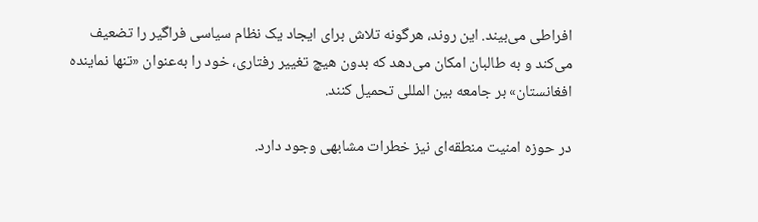افراطی می‌بیند. این روند، هرگونه تلاش برای ایجاد یک نظام سیاسی فراگیر را تضعیف می‌کند و به طالبان امکان می‌دهد که بدون هیچ تغییر رفتاری، خود را به‌عنوان «تنها نماینده افغانستان» بر جامعه بین المللی تحمیل کنند.

در حوزه امنیت منطقه‌ای نیز خطرات مشابهی وجود دارد.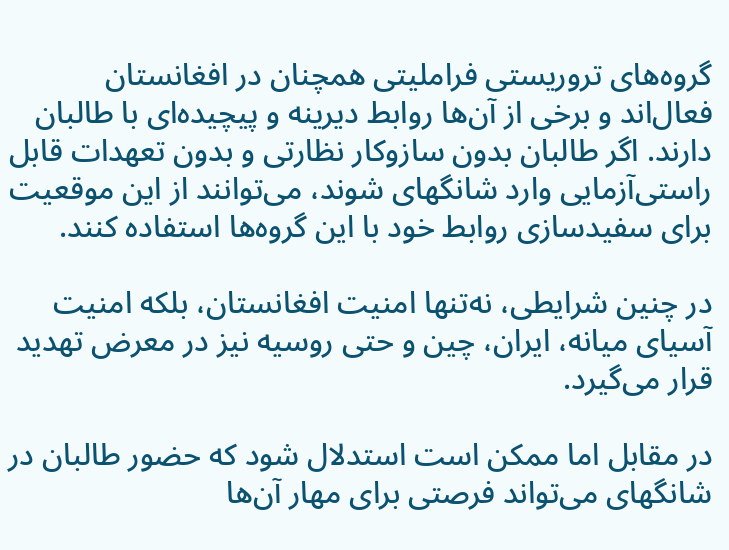گروه‌های تروریستی فراملیتی همچنان در افغانستان فعال‌اند و برخی از آن‌ها روابط دیرینه و پیچیده‌ای با طالبان دارند. اگر طالبان بدون سازوکار نظارتی و بدون تعهدات قابل راستی‌آزمایی وارد شانگهای شوند، می‌توانند از این موقعیت برای سفیدسازی روابط خود با این گروه‌ها استفاده کنند.

در چنین شرایطی، نه‌تنها امنیت افغانستان، بلکه امنیت آسیای میانه، ایران، چین و حتی روسیه نیز در معرض تهدید قرار می‌گیرد.

در مقابل اما ممکن است استدلال شود که حضور طالبان در شانگهای می‌تواند فرصتی برای مهار آن‌ها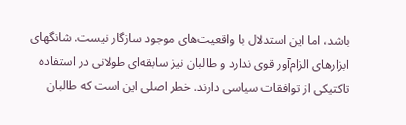باشد، اما این استدلال با واقعیت‌های موجود سازگار نیست. شانگهای ابزارهای الزام‌آور قوی ندارد و طالبان نیز سابقه‌ای طولانی در استفاده تاکتیکی از توافقات سیاسی دارند. خطر اصلی این است که طالبان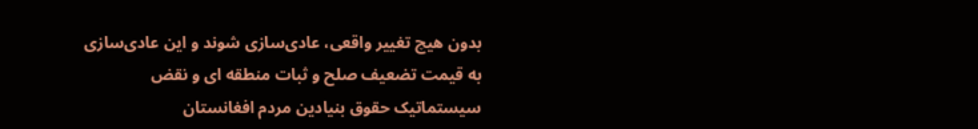بدون هیچ تغییر واقعی، عادی‌سازی شوند و این عادی‌سازی به قیمت تضعیف صلح و ثبات منطقه ای و نقض سیستماتیک حقوق بنیادین مردم افغانستان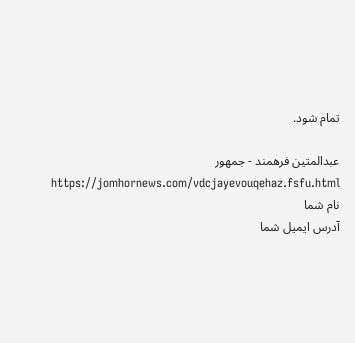تمام شود.

عبدالمتین فرهمند - جمهور
https://jomhornews.com/vdcjayevouqehaz.fsfu.html
نام شما
آدرس ايميل شما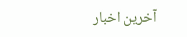آخرین اخبار